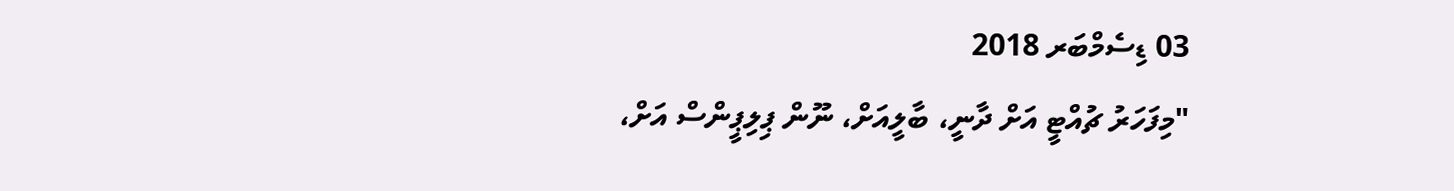03 ޑިސެމްބަރ 2018
"މިފަހަރު ޗުއްޓީ އަށް ދާނީ، ބާލީއަށް، ނޫން ޕިލިޕީންސް އަށް،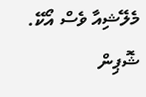މެލޭޝިއާ ވެސް އޯކޭ. ޝޮޕިން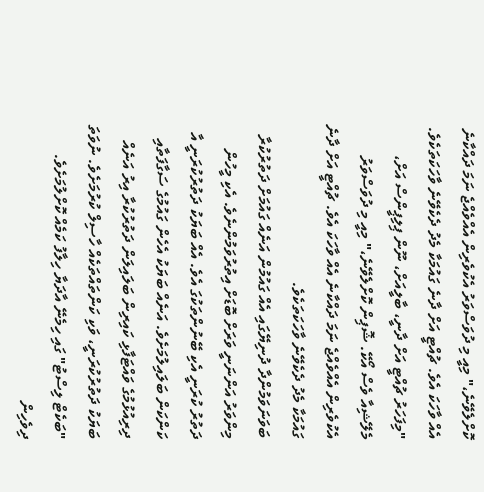ކޮށްލެވޭނެ،" މިއީ މި ދުވަސްވަރު އެކުވެރިން އެއްވެއްޖެ ނަމަ ދައްކާނެ އެއް ވާހަކަ އެވެ. ޗުއްޓީ އަށް ދާނެ ގައުމަކާ މެދު ދެކެވޭނެ ވާހަކަތަކެވެ.
"މިފަހަރު ޗުއްޓީ އަށް ދާނީ، ބާލީއަށް، ނޫން ޕިލިޕީންސް އަށް، މެލޭޝިއާ ވެސް އޯކޭ. ޝޮޕިން ކޮށްލެވޭނެ،" މިއީ މި ދުވަސްވަރު އެކުވެރިން އެއްވެއްޖެ ނަމަ ދައްކާނެ އެއް ވާހަކަ އެވެ. ޗުއްޓީ އަށް ދާނެ ގައުމަކާ މެދު ދެކެވޭނެ ވާހަކަތަކެވެ.
ބަވަނަވަމުންދާ ދުނިޔޭގައި އެއް ގައުމުން އަނެއް ގައުމަށް ދަތުރުކުރާ މިންވަރު އަންނަނީ ވަރަށް ބޮޑަށް އިތުރުވަމުންނެވެ. އެކި މީހުން ދަތުރު ކުރަނީ އެކި ބޭނުންތަކުގަ އެވެ. އެއް ބަޔަކު ދަތުރުކުރަނީ އާ ކަންކަން ބަލައިލުމަށެވެ. އަނެއް ބަޔަކު އެހެން ގައުމުގެ ސަގާފަތާއި ދިރިއުޅުމުގެ ވައްޓަފާޅި ކައިރިން ބަލައިލަން ދަތުރުކުރާ އިރު އަނެއް ބަޔަކު ދަތުރުކުރަނީ، ވަކި ކަންތައްތަކެއް ހާސިލް ކުރުމަށެވެ. ނުވަތަ "ބަކެޓް ލިސްޓު" ގައި ހިމެނޭ އާދަޔާ ހިލާފު ކަމެއް ކޮށްލުމަށެވެ.
ދިވެހިން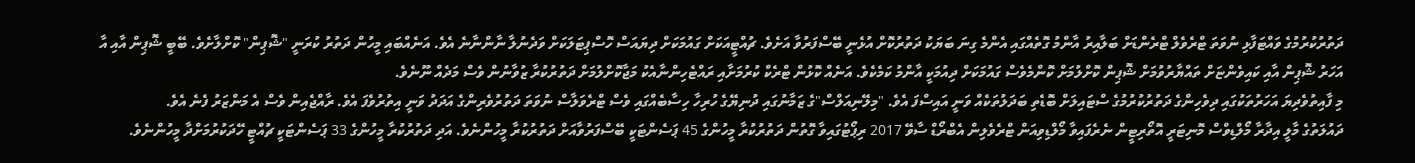ދަތުރުކުރުމުގެ ވައްޓަފާޅި ނުވަތަ ޓްރެވެލް ޓްރެންޑަށް ބަލާއިރު އާންމު ގޮތެއްގައި އެންމެ ގިނަ ބަޔަކު ދަތުރުކޮށް އުޅެނީ ބޭސްފަރުވާ އަށެވެ. ޗުއްޓީއަކަށް ގައުމަކަށް ދިޔައަސް ހޮސްޕިޓަލަކަށް ވަދެނުލާ ނާންނާނެ އެވެ. އަނެއްބައި މީހުން ދަތުރު ކުރަނީ "ޝޮޕިން" ކޮށްލާށެވެ. ބޭބީ ޝޮޕިން އާއި އާ އަހަރު ޝޮޕިން އާއި ކައިވެންޏަށް ތައްޔާރުވުމަށް ޝޮޕިން ކޮށްލުމަށް ކޮންމެވެސް ގައުމަކަށް ދިއުމަކީ އާންމު ކަމެކެވެ. އަނެއް ކޮޅުން ޓްރެކް ކުރުމަށާއި ރައްޓެހިންނާއެކު މަޖާކޮށްލުމަށް ދަތުރުކުރާ ޒުވާނުން ވެސް މަދެއް ނޫނެވެ.
މި ފާއިތުވެދިޔަ އަހަރުތަކުގައި ދިވެހިންގެ ދަތުރުކުރުމުގެ ސްޓައިލަށް ބޮޑެތި ބަދަލުތަކެއް ވަނީ އައިސްފަ އެވެ. "މިލޭނިއަލްސް"ގެ ޒަމާނުގައި ދުނިޔޭގެ ހުރިހާ ހިސާބެއްގައި ވެސް ޓްރެވަލާސް ނުވަތަ ދަތުރުވެރިންގެ އަދަދު ވަނީ އިތުރުވެފަ އެވެ. ރާއްޖެއިން ވެސް އެ މަންޒަރު ފެނެ އެވެ.
ދައުލަތުގެ މާލީ އިދާރާ މޯލްޑިވްސް މޮނިޓަރީ އޮތޯރިޓީން ނެރެފައިވާ މޯލްޑިވިއަން ޓްރެވެލިން އެބްރޯޑް ސާވޭ 2017 ރިޕޯޓުގައިވާ ގޮތުން ދަތުރުކުރާ މީހުންގެ 45 ޕަސެންޓަކީ ބޭސްފަރުވާއަށް ދަތުރުކުރާ މީހުންނެވެ. އަދި ދަތުރުކުރާ މީހުންގެ 33 ޕަސެންޓަކީ ޗުއްޓީ ހޭދަކުރުމަށްދާ މީހުންނެވެ.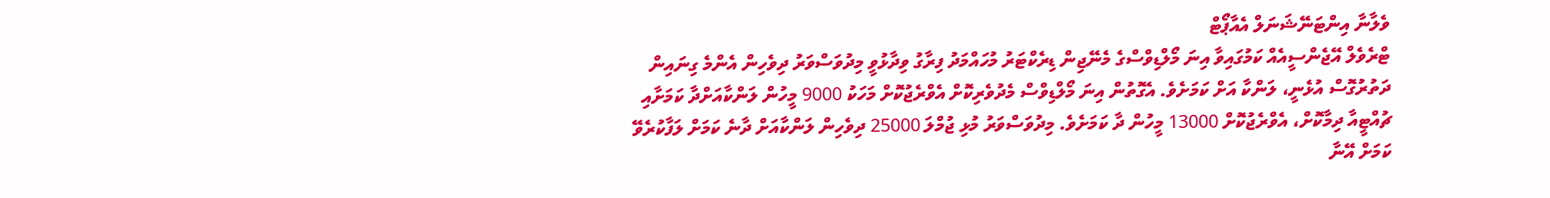ވެލާނާ އިންޓަނޭޝަނަލް އެއާޕޯޓް
ޓްރެވެލް އޭޖެންސީއެއް ކަމުގައިވާ އިނަ މޯލްޑިވްސްގެ މެނޭޖިން ޑިރެކްޓަރު މުހައްމަދު ފިރާގު ވިދާޅުވީ މިދުވަސްވަރު ދިވެހިން އެންމެ ގިނައިން ދަތުރުގޮސް އުޅެނީ، ލަންކާ އަށް ކަމަށެވެ. އެގޮތުން އިނަ މޯލްޑިވްސް މެދުވެރިކޮށް އެވްރެޖުކޮށް މަހަކު 9000 މީހުން ލަންކާއަށްދާ ކަމަށާއި ޗުއްޓީއާ ދިމާކޮށް، އެވްރެޖުކޮށް 13000 މީހުން ދާ ކަމަށެވެ. މިދުވަސްވަރު މުޅި ޖުމްލަ 25000 ދިވެހިން ލަންކާއަށް ދާނެ ކަމަށް ލަފާކުރެވޭ ކަމަށް އޭނާ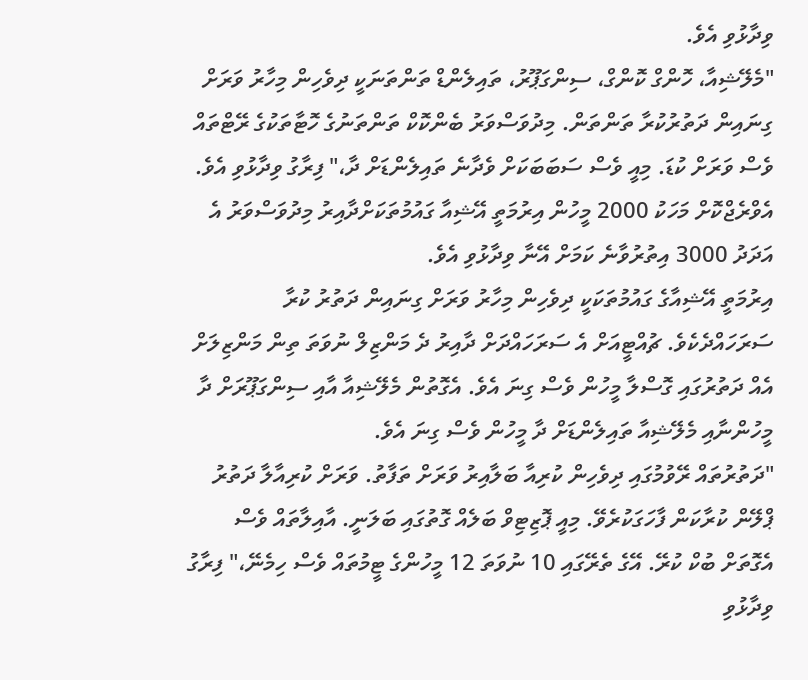ވިދާޅުވި އެވެ.
"މެލޭޝިއާ، ހޮންގް ކޮންގް، ސިންގަޕޫރު، ތައިލެންޑް ތަންތަނަކީ ދިވެހިން މިހާރު ވަރަށް ގިނައިން ދަތުރުކުރާ ތަންތަން. މިދުވަސްވަރު ބެންކޮކް ތަންތަނުގެ ހޮޓާތަކުގެ ރޭޓްތައް ވެސް ވަރަށް ކުޑަ. މިއީ ވެސް ސަބަބަކަށް ވެދާނެ ތައިލެންޑަށް ދާ،" ފިރާގު ވިދާޅުވި އެވެ.
އެވްރެޖްކޮށް މަހަކު 2000 މީހުން އިރުމަތީ އޭޝިއާ ގައުމުތަކަށްދާއިރު މިދުވަސްވަރު އެ އަދަދު 3000 އިތުރުވާނެ ކަމަށް އޭނާ ވިދާޅުވި އެވެ.
އިރުމަތީ އޭޝިއާގެ ގައުމުތަކަކީ ދިވެހިން މިހާރު ވަރަށް ގިނައިން ދަތުރު ކުރާ ސަރަހައްދެކެވެ. ޗުއްޓީއަށް އެ ސަރަހައްދަށް ދާއިރު ދެ މަންޒިލް ނުވަތަ ތިން މަންޒިލަށް އެއް ދަތުރުގައި ގޮސްލާ މީހުން ވެސް ގިނަ އެވެ. އެގޮތުން މެލޭޝިއާ އާއި ސިންގަޕޫރަށް ދާ މީހުންނާއި މެލޭޝިއާ ތައިލެންޑަށް ދާ މީހުން ވެސް ގިނަ އެވެ.
"ދަތުރުތައް ރޭވުމުގައި ދިވެހިން ކުރިއާ ބަލާއިރު ވަރަށް ތަފާތު. ވަރަށް ކުރިއާލާ ދަތުރު ޕްލޭން ކުރާކަން ފާހަގަކުރެވޭ. މިއީ ޕޮޒިޓިވް ބަލެއް ގޮތުގައި ބަލަނީ. އާއިލާތައް ވެސް އެގޮތަށް ބުކް ކުރޭ. އޭގެ ތެރޭގައި 10 ނުވަތަ 12 މީހުންގެ ޓީމުތައް ވެސް ހިމެނޭ،" ފިރާގު ވިދާޅުވި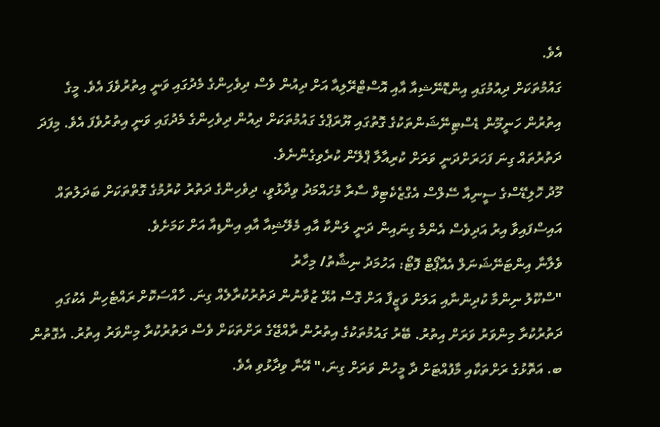އެވެ.
ގައުމުތަކަށް ދިއުމުގައި އިންޑޮނޭޝިއާ އާއި އޮސްޓްރޭލިއާ އަށް ދިއުން ވެސް ދިވެހިންގެ މެދުގައި ވަނީ އިތުރުވެފަ އެވެ. މީގެ އިތުރުން ހަނީމޫން ޑެސްޓިނޭޝަންތަކުގެ ގޮތުގައި ޔޫރަޕްގެ ގައުމުތަކަށް ދިއުން ދިވެހިންގެ މެދުގައި ވަނީ އިތުރުވެފަ އެވެ. މިފަދަ ދަތުރުތައް ގިނަ ފަހަރަށްދަނީ ވަރަށް ކުރިއާލާ ޕްލޭން ކުރެވިގެންނެވެ.
މޫދު ހޮލިޑޭސްގެ ސީނިއާ ސޭލްސް އެގްޒެކެޓިވް ސާރާ މުހައްމަދު ވިދާޅުވީ، ދިވެހިންގެ ދަތުރު ކުރުމުގެ ގޮތްތަކަށް ބަދަލުތައް އައިސްފައިވާ އިރު އަދިވެސް އެންމެ ގިނައިން ދަނީ ލަންކާ އާއި މެލޭޝިއާ އާއި އިންޑިއާ އަށް ކަމަށެވެ.
ވެލާނާ އިންޓަނޭޝަނަލް އެއާޕޯޓް ފޮޓޯ: އަހުމަދު ނިޝާތު/ މިހާރު
"ސްކޫލު ނިންމާ ކުދިންނާއި އަލަށް ވަޒީފާ އަށް ގޮސް އުޅޭ ޒުވާނުން ދަތުރުކުރާލެއް ގިނަ. ހާއްސަކޮށް ރައްޓެހިން އެކުގައި ދަތުރުކުރާ މިންވަރު ވަރަށް އިތުރު. ބޭރު ގައުމުތަކުގެ އިތުރުން ރާއްޖޭގެ ރަށްތަކަށް ވެސް ދަތުރުކުރާ މިންވަރު އިތުރު. އެގޮތުން ބ. އަތޮޅުގެ ރަށްތަކާއި މާފުއްޓަށް ދާ މީހުން ވަރަށް ގިނަ،" އޭނާ ވިދާޅުވި އެވެ.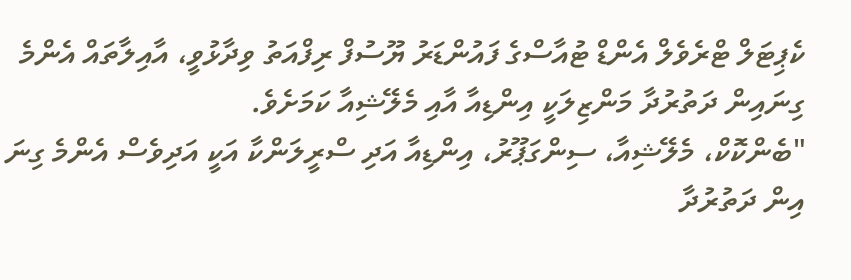ކެޕިޓަލް ޓްރެވެލް އެންޑް ޓުއާސްގެ ފައުންޑަރު ޔޫސުފް ރިފްއަތު ވިދާޅުވީ، އާއިލާތައް އެންމެ ގިނައިން ދަތުރުދާ މަންޒިލަކީ އިންޑިއާ އާއި މެލޭޝިއާ ކަމަށެވެ.
"ބެންކޮކް، މެލޭޝިއާ، ސިންގަޕޫރު، އިންޑިއާ އަދި ސްރީލަންކާ އަކީ އަދިވެސް އެންމެ ގިނަ އިން ދަތުރުދާ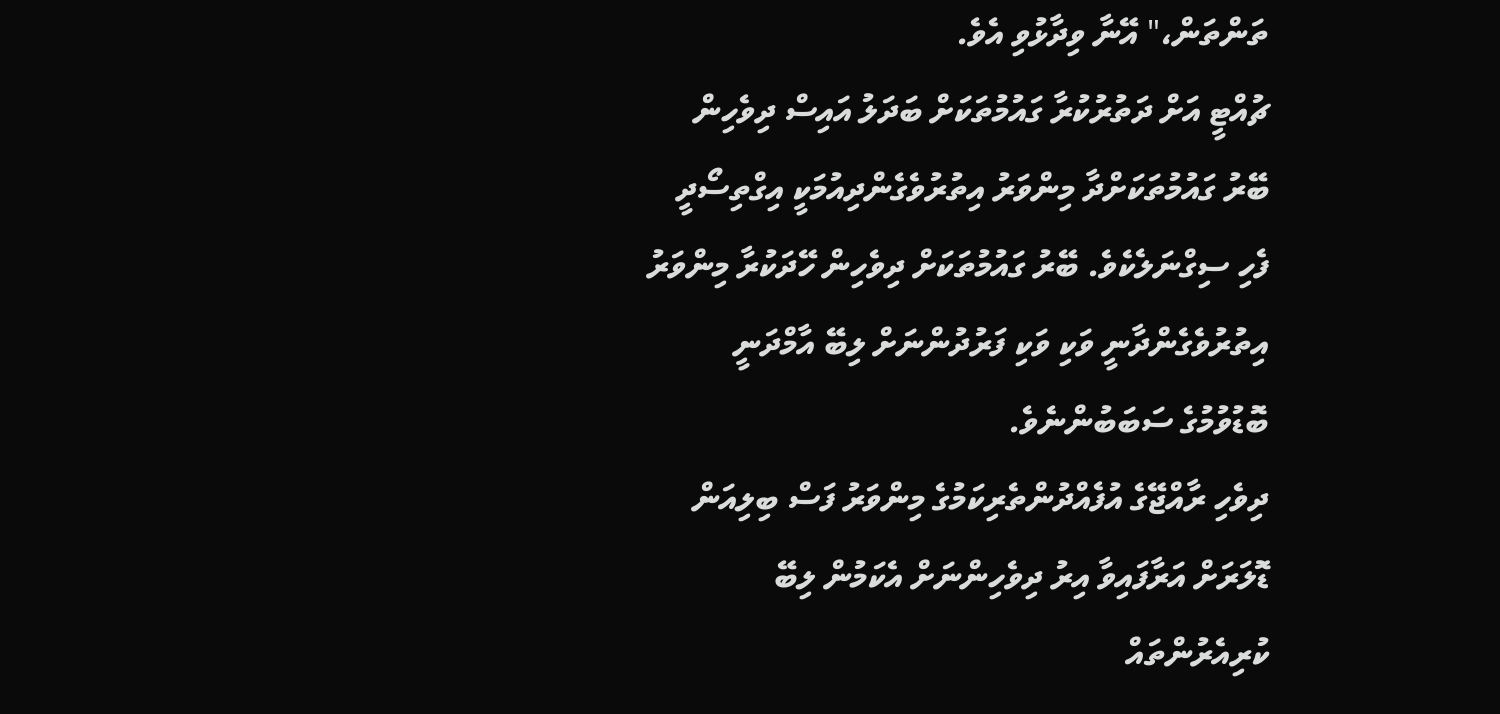ތަންތަން،" އޭނާ ވިދާޅުވި އެވެ.
ޗުއްޓީ އަށް ދަތުރުކުރާ ގައުމުތަކަށް ބަދަލު އައިސް ދިވެހިން ބޭރު ގައުމުތަކަށްދާ މިންވަރު އިތުރުވެގެންދިއުމަކީ އިގްތިސޯދީ ފެހި ސިގްނަލެކެވެ. ބޭރު ގައުމުތަކަށް ދިވެހިން ހޭދަކުރާ މިންވަރު އިތުރުވެގެންދާނީ ވަކި ވަކި ފަރުދުންނަށް ލިބޭ އާމްދަނީ ބޮޑުވުމުގެ ސަބަބުންނެވެ.
ދިވެހި ރާއްޖޭގެ އުފެއްދުންތެރިކަމުގެ މިންވަރު ފަސް ބިލިއަން ޑޮލަރަށް އަރާފައިވާ އިރު ދިވެހިންނަށް އެކަމުން ލިބޭ ކުރިއެރުންތައް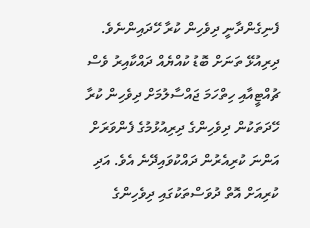ފެނިގެންދާނީ ދިވެހިން ކުރާ ހޭދައިންނެވެ. ދިރިއުޅޭ ތަނަށް ބޮޑު ކުއްޔެއް ދައްކާއިރު ވެސް ޗުއްޓީއާއި ހިތްހަމަ ޖައްސާލުމަށް ދިވެހިން ކުރާ ހޭދަތަކުން ދިވެހިންގެ ދިރިއުޅުމުގެ ފެންވަރަށް އަންނަ ކުރިއެރުން ދައްކުވައިދޭނެ އެވެ. އަދި ކުރިއަށް އޮތް ދުވަސްތަކުގައި ދިވެހިންގެ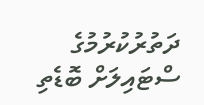ދަތުރުކުރުމުގެ ސްޓައިލަށް ބޮޑެތި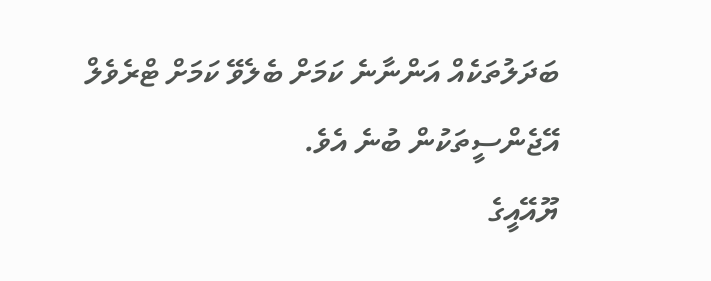ބަދަލުތަކެއް އަންނާނެ ކަމަށް ބެލެވޭ ކަމަށް ޓްރެވެލް އޭޖެންސީތަކުން ބުނެ އެވެ.
ޔޫއޭއީގެ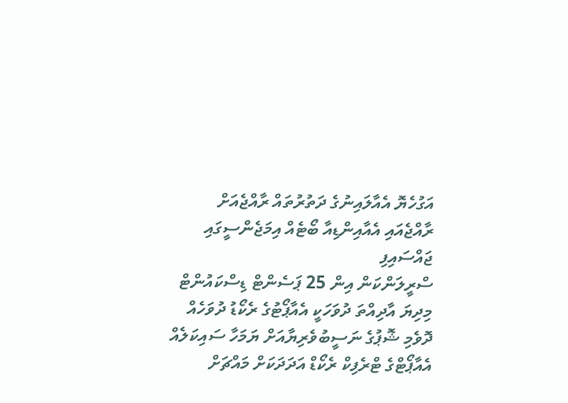އަގުހެޔޮ އެއާލައިނުގެ ދަތުރުތައް ރާއްޖެއަށް
ރާއްޖެއައި އެއާއިންޑިއާ ބޯޓެއް އިމަޖެންސީގައި ޖައްސައިފި
ސްރީލަންކަން އިން 25 ޕަސެންޓް ޑިސްކައުންޓް
މިދިޔަ އާދިއްތަ ދުވަހަކީ އެއާޕޯޓުގެ ރެކޯޑު ދުވަހެއް
ދޮވެމި ޝޮޕުގެ ނަސީބުވެރިޔާއަށް ޔަމަހާ ސައިކަލެއް
އެއާޕޯޓްގެ ޓްރެފިކް ރެކޯޑް އަދަދަކަށް މައްޗަށް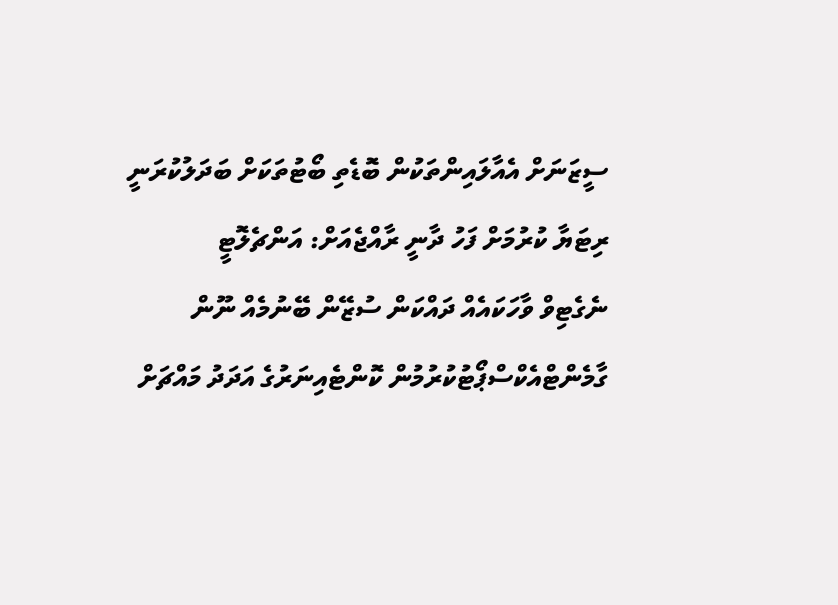ސީޒަނަށް އެއާލައިންތަކުން ބޮޑެތި ބޯޓުތަކަށް ބަދަލުކުރަނީ
ރިޓަޔާ ކުރުމަށް ފަހު ދާނީ ރާއްޖެއަށް: އަންޗެލޮޓީ
ނެގެޓިވް ވާހަކައެއް ދައްކަން ސުޒޭން ބޭނުމެއް ނޫން
ގާމެންޓްއެކްސްޕޯޓުކުރުމުން ކޮންޓެއިނަރުގެ އަދަދު މައްޗަށް